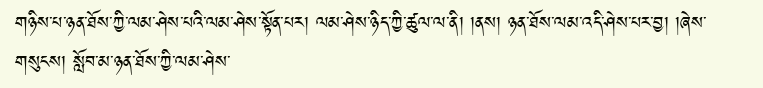གཉིས་པ་ཉན་ཐོས་ཀྱི་ལམ་ཤེས་པའི་ལམ་ཤེས་སྟོན་པར། ལམ་ཤེས་ཉིད་ཀྱི་ཚུལ་ལ་ནི། །ནས། ཉན་ཐོས་ལམ་འདི་ཤེས་པར་བྱ། །ཞེས་གསུངས། སློབ་མ་ཉན་ཐོས་ཀྱི་ལམ་ཤེས་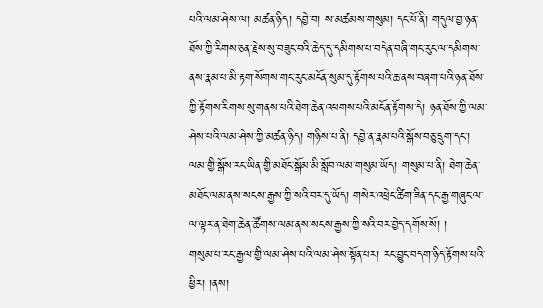པའི་ལམ་ཤེས་ལ། མཚན་ཉིད། དབྱེ་བ། ས་མཚམས་གསུམ། དང་པོ་ནི། གདུལ་བྱ་ཉན་ཐོས་ཀྱི་རིགས་ཅན་རྗེས་སུ་བཟུང་བའི་ཆེད་དུ་དམིགས་པ་བདེན་བཞི་གང་རུང་ལ་དམིགས་ནས་རྣམ་པ་མི་རྟག་སོགས་གང་རུང་མངོན་སུམ་དུ་རྟོགས་པའི་ཆ་ནས་བཞག་པའི་ཉན་ཐོས་ཀྱི་རྟོགས་རིགས་སུ་གནས་པའི་ཐེག་ཆེན་འཕགས་པའི་མངོན་རྟོགས་དེ། ཉན་ཐོས་ཀྱི་ལམ་ཤེས་པའི་ལམ་ཤེས་ཀྱི་མཚན་ཉིད། གཉིས་པ་ནི། དབྱེ་ན་རྣམ་པའི་སྒོས་བཅུ་དྲུག་དང་། ལམ་གྱི་སྒོས་རང་ཡིན་གྱི་མཐོང་སྒོམ་མི་སློབ་ལམ་གསུམ་ཡོད། གསུམ་པ་ནི། ཐེག་ཆེན་མཐོང་ལམ་ནས་སངས་རྒྱས་ཀྱི་སའི་བར་དུ་ཡོད། གསེར་འཕྲེང་ཚིག་ཟིན་དང་རྒྱ་གཞུང་ལ་ལ་ལྟར་ན་ཐེག་ཆེན་ཚོགས་ལམ་ནས་སངས་རྒྱས་ཀྱི་སའི་བར་བྱེད་དགོས་སོ། །
གསུམ་པ་རང་རྒྱལ་གྱི་ལམ་ཤེས་པའི་ལམ་ཤེས་སྟོན་པར། རང་བྱུང་བདག་ཉིད་རྟོགས་པའི་ཕྱིར། །ནས།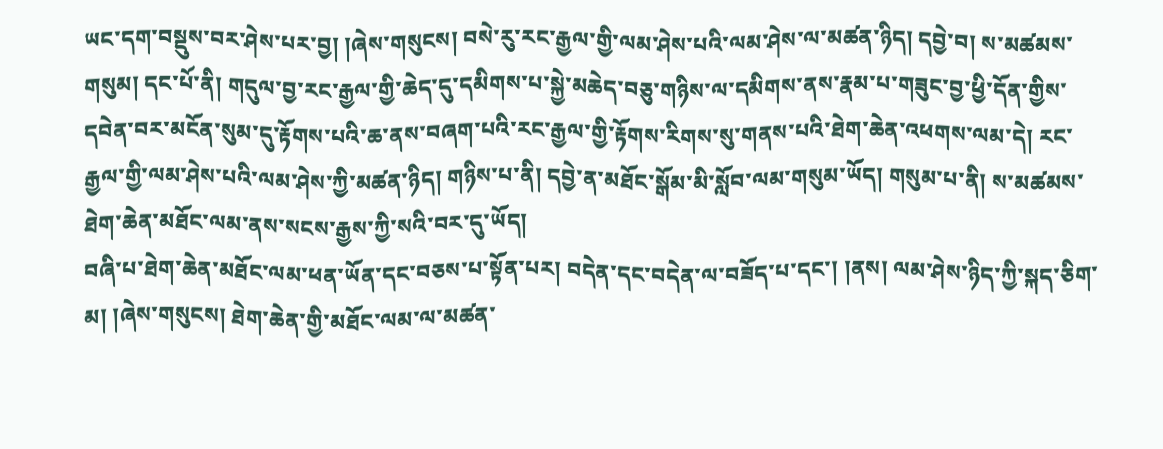ཡང་དག་བསྡུས་བར་ཤེས་པར་བྱ། །ཞེས་གསུངས། བསེ་རུ་རང་རྒྱལ་གྱི་ལམ་ཤེས་པའི་ལམ་ཤེས་ལ་མཚན་ཉིད། དབྱེ་བ། ས་མཚམས་གསུམ། དང་པོ་ནི། གདུལ་བྱ་རང་རྒྱལ་གྱི་ཆེད་དུ་དམིགས་པ་སྐྱེ་མཆེད་བཅུ་གཉིས་ལ་དམིགས་ནས་རྣམ་པ་གཟུང་བྱ་ཕྱི་དོན་གྱིས་དབེན་བར་མངོན་སུམ་དུ་རྟོགས་པའི་ཆ་ནས་བཞག་པའི་རང་རྒྱལ་གྱི་རྟོགས་རིགས་སུ་གནས་པའི་ཐེག་ཆེན་འཕགས་ལམ་དེ། རང་རྒྱལ་གྱི་ལམ་ཤེས་པའི་ལམ་ཤེས་ཀྱི་མཚན་ཉིད། གཉིས་པ་ནི། དབྱེ་ན་མཐོང་སྒོམ་མི་སློབ་ལམ་གསུམ་ཡོད། གསུམ་པ་ནི། ས་མཚམས་ཐེག་ཆེན་མཐོང་ལམ་ནས་སངས་རྒྱས་ཀྱི་སའི་བར་དུ་ཡོད།
བཞི་པ་ཐེག་ཆེན་མཐོང་ལམ་ཕན་ཡོན་དང་བཅས་པ་སྟོན་པར། བདེན་དང་བདེན་ལ་བཟོད་པ་དང་། །ནས། ལམ་ཤེས་ཉིད་ཀྱི་སྐད་ཅིག་མ། །ཞེས་གསུངས། ཐེག་ཆེན་གྱི་མཐོང་ལམ་ལ་མཚན་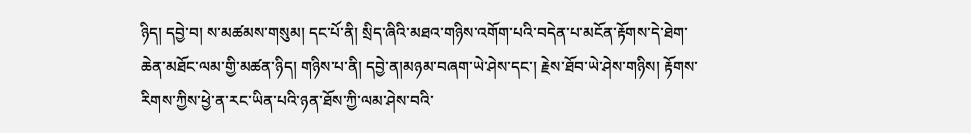ཉིད། དབྱེ་བ། ས་མཚམས་གསུམ། དང་པོ་ནི། སྲིད་ཞིའི་མཐའ་གཉིས་འགོག་པའི་བདེན་པ་མངོན་རྟོགས་དེ་ཐེག་ཆེན་མཐོང་ལམ་གྱི་མཚན་ཉིད། གཉིས་པ་ནི། དབྱེ་ན།མཉམ་བཞག་ཡེ་ཤེས་དང་། རྗེས་ཐོབ་ཡེ་ཤེས་གཉིས། རྟོགས་རིགས་ཀྱིས་ཕྱེ་ན་རང་ཡིན་པའི་ཉན་ཐོས་ཀྱི་ལམ་ཤེས་བའི་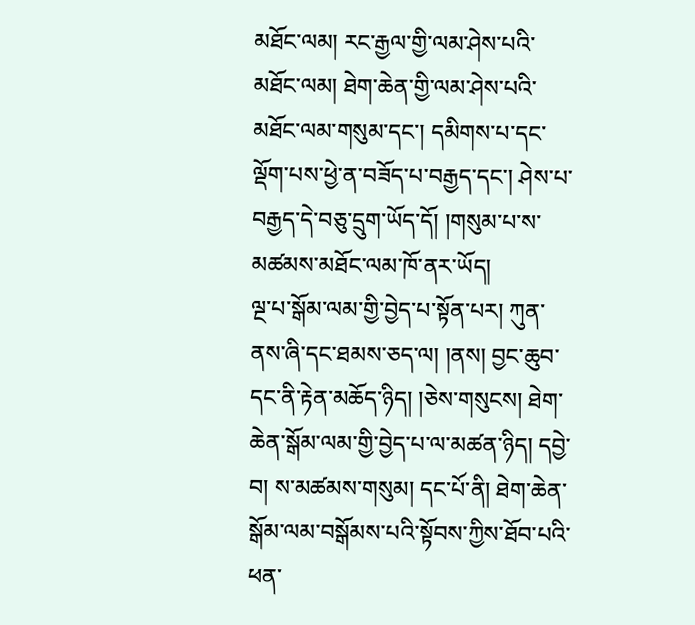མཐོང་ལམ། རང་རྒྱལ་གྱི་ལམ་ཤེས་པའི་མཐོང་ལམ། ཐེག་ཆེན་གྱི་ལམ་ཤེས་པའི་མཐོང་ལམ་གསུམ་དང་། དམིགས་པ་དང་ལྡོག་པས་ཕྱེ་ན་བཟོད་པ་བརྒྱད་དང་། ཤེས་པ་བརྒྱད་དེ་བཅུ་དྲུག་ཡོད་དོ། །གསུམ་པ་ས་མཚམས་མཐོང་ལམ་ཁོ་ནར་ཡོད།
ལྔ་པ་སྒོམ་ལམ་གྱི་བྱེད་པ་སྟོན་པར། ཀུན་ནས་ཞི་དང་ཐམས་ཅད་ལ། །ནས། བྱང་ཆུབ་དང་ནི་རྟེན་མཆོད་ཉིད། །ཅེས་གསུངས། ཐེག་ཆེན་སྒོམ་ལམ་གྱི་བྱེད་པ་ལ་མཚན་ཉིད། དབྱེ་བ། ས་མཚམས་གསུམ། དང་པོ་ནི། ཐེག་ཆེན་སྒོམ་ལམ་བསྒོམས་པའི་སྟོབས་ཀྱིས་ཐོབ་པའི་ཕན་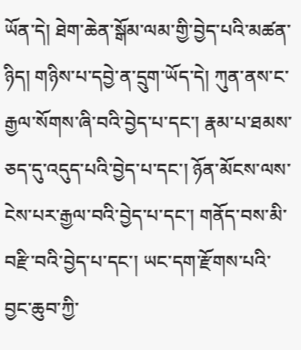ཡོན་དེ། ཐེག་ཆེན་སྒོམ་ལམ་གྱི་བྱེད་པའི་མཚན་ཉིད། གཉིས་པ་དབྱེ་ན་དྲུག་ཡོད་དེ། ཀུན་ནས་ང་རྒྱལ་སོགས་ཞི་བའི་བྱེད་པ་དང་། རྣམ་པ་ཐམས་ཅད་དུ་འདུད་པའི་བྱེད་པ་དང་། ཉོན་མོངས་ལས་ངེས་པར་རྒྱལ་བའི་བྱེད་པ་དང་། གནོད་བས་མི་བརྫི་བའི་བྱེད་པ་དང་། ཡང་དག་རྫོགས་པའི་བྱང་ཆུབ་ཀྱི་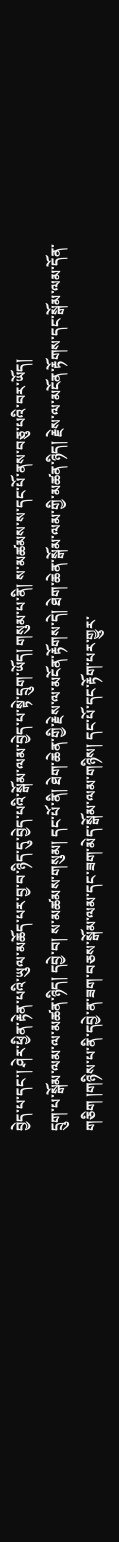བྱེད་པ་དང་། ཤེར་ཕྱིན་རྟེན་པའི་ཡུལ་མཆོད་པར་བྱ་བ་ཉིད་དུ་བྱེད་པའི་སྒོམ་ལམ་བྱེད་པ་སྟེ་དྲུག་ཡོད། གསུམ་པ་ནི། ས་མཚམས་ས་དང་པོ་ནས་བཅུ་པའི་བར་ཡོད།
དྲུག་པ་སྒོམ་ལམ་ལ་མཚན་ཉིད། དབྱེ་བ། ས་མཚམས་གསུམ། དང་པོ་ནི། ཐེག་ཆེན་གྱི་རྗེས་ལ་མངོན་རྟོགས་དེ། ཐེག་ཆེན་སྒོམ་ལམ་གྱི་མཚན་ཉིད། རྗེས་ལ་མངོན་རྟོགས་དང་སྒོམ་ལམ་དོན་གཅིག །གཉིས་པ་ནི་དབྱེ་ན་ཟག་བཅས་སྒོམ་ལམ་དང་ཟག་མེད་སྒོམ་ལམ་གཉིས། དང་པོ་དང་རྟོག་པར་གྱུར་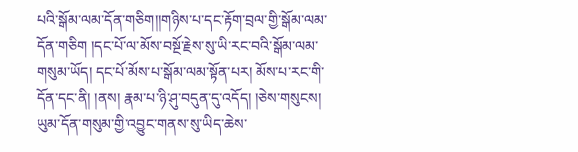པའི་སྒོམ་ལམ་དོན་གཅིག།།གཉིས་པ་དང་རྟོག་བྲལ་གྱི་སྒོམ་ལམ་དོན་གཅིག །དང་པོ་ལ་མོས་བསྔོ་རྗེས་སུ་ཡི་རང་བའི་སྒོམ་ལམ་གསུམ་ཡོད། དང་པོ་མོས་པ་སྒོམ་ལམ་སྟོན་པར། མོས་པ་རང་གི་དོན་དང་ནི། །ནས། རྣམ་པ་ཉི་ཤུ་བདུན་དུ་འདོད། །ཅེས་གསུངས། ཡུམ་དོན་གསུམ་གྱི་འབྱུང་གནས་སུ་ཡིད་ཆེས་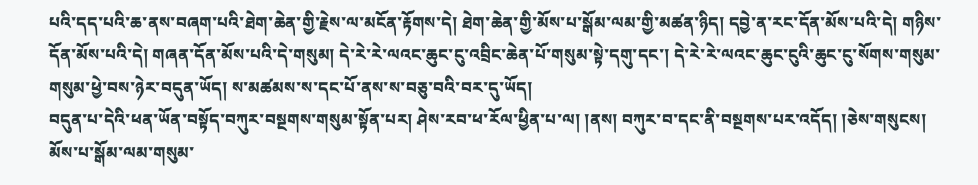པའི་དད་པའི་ཆ་ནས་བཞག་པའི་ཐེག་ཆེན་གྱི་རྗེས་ལ་མངོན་རྟོགས་དེ། ཐེག་ཆེན་གྱི་མོས་པ་སྒོམ་ལམ་གྱི་མཚན་ཉིད། དབྱེ་ན་རང་དོན་མོས་པའི་དེ། གཉིས་དོན་མོས་པའི་དེ། གཞན་དོན་མོས་པའི་དེ་གསུམ། དེ་རེ་རེ་ལའང་ཆུང་ངུ་འབྲིང་ཆེན་པོ་གསུམ་སྟེ་དགུ་དང་། དེ་རེ་རེ་ལའང་ཆུང་ངུའི་ཆུང་ངུ་སོགས་གསུམ་གསུམ་ཕྱེ་བས་ཉེར་བདུན་ཡོད། ས་མཚམས་ས་དང་པོ་ནས་ས་བཅུ་བའི་བར་དུ་ཡོད།
བདུན་པ་དེའི་ཕན་ཡོན་བསྟོད་བཀུར་བསྔགས་གསུམ་སྟོན་པར། ཤེས་རབ་ཕ་རོལ་ཕྱིན་པ་ལ། །ནས། བཀུར་བ་དང་ནི་བསྔགས་པར་འདོད། །ཅེས་གསུངས། མོས་པ་སྒོམ་ལམ་གསུམ་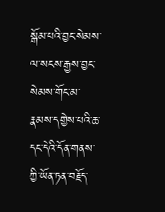སྒོམ་པའི་བྱང་སེམས་ལ་སངས་རྒྱས་བྱང་སེམས་གོང་མ་རྣམས་དགྱེས་པའི་ཆ་དང་དེའི་དོན་གནས་ཀྱི་ཡོན་ཏན་བརྗོད་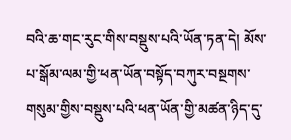བའི་ཆ་གང་རུང་གིས་བསྡུས་པའི་ཡོན་ཏན་དེ། མོས་པ་སྒོམ་ལམ་གྱི་ཕན་ཡོན་བསྟོད་བཀུར་བསྔགས་གསུམ་གྱིས་བསྡུས་པའི་ཕན་ཡོན་གྱི་མཚན་ཉིད་དུ་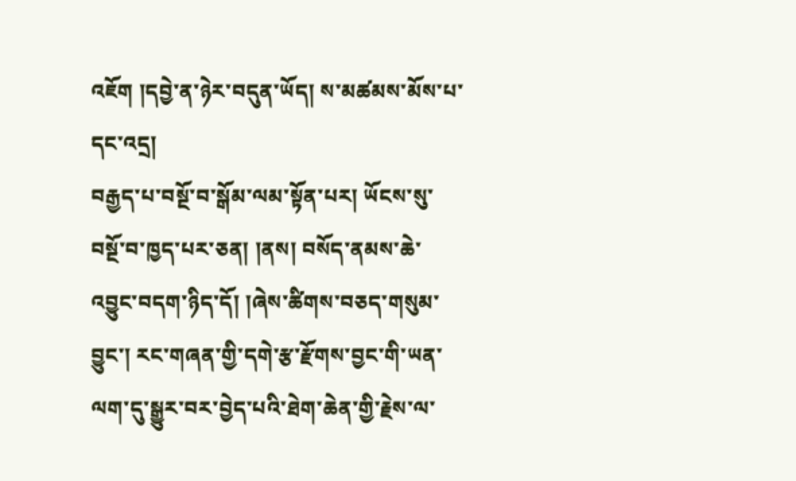འཇོག །དབྱེ་ན་ཉེར་བདུན་ཡོད། ས་མཚམས་མོས་པ་དང་འདྲ།
བརྒྱད་པ་བསྔོ་བ་སྒོམ་ལམ་སྟོན་པར། ཡོངས་སུ་བསྔོ་བ་ཁྱད་པར་ཅན། །ནས། བསོད་ནམས་ཆེ་འབྱུང་བདག་ཉིད་དོ། །ཞེས་ཚིགས་བཅད་གསུམ་བྱུང་། རང་གཞན་གྱི་དགེ་རྩ་རྫོགས་བྱང་གི་ཡན་ལག་དུ་སྒྱུར་བར་བྱེད་པའི་ཐེག་ཆེན་གྱི་རྗེས་ལ་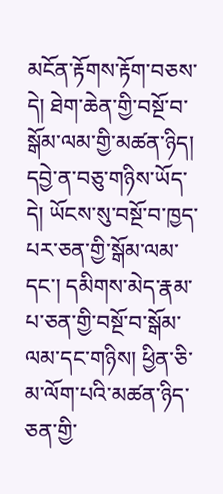མངོན་རྟོགས་རྟོག་བཅས་དེ། ཐེག་ཆེན་གྱི་བསྔོ་བ་སྒོམ་ལམ་གྱི་མཚན་ཉིད། དབྱེ་ན་བཅུ་གཉིས་ཡོད་དེ། ཡོངས་སུ་བསྔོ་བ་ཁྱད་པར་ཅན་གྱི་སྒོམ་ལམ་དང་། དམིགས་མེད་རྣམ་པ་ཅན་གྱི་བསྔོ་བ་སྒོམ་ལམ་དང་གཉིས། ཕྱིན་ཅི་མ་ལོག་པའི་མཚན་ཉིད་ཅན་གྱི་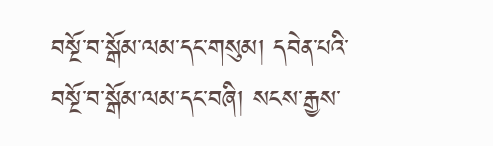བསྔོ་བ་སྒོམ་ལམ་དང་གསུམ། དབེན་པའི་བསྔོ་བ་སྒོམ་ལམ་དང་བཞི། སངས་རྒྱས་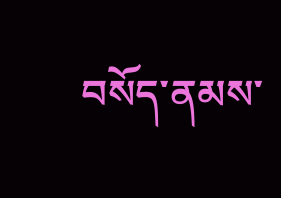བསོད་ནམས་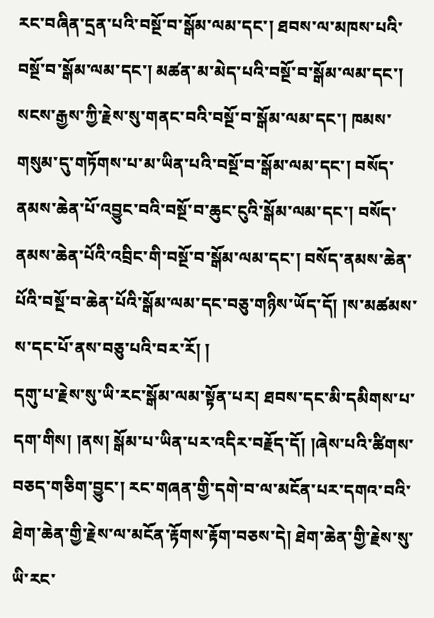རང་བཞིན་དྲན་པའི་བསྔོ་བ་སྒོམ་ལམ་དང་། ཐབས་ལ་མཁས་པའི་བསྔོ་བ་སྒོམ་ལམ་དང་། མཚན་མ་མེད་པའི་བསྔོ་བ་སྒོམ་ལམ་དང་། སངས་རྒྱས་ཀྱི་རྗེས་སུ་གནང་བའི་བསྔོ་བ་སྒོམ་ལམ་དང་། ཁམས་གསུམ་དུ་གཏོགས་པ་མ་ཡིན་པའི་བསྔོ་བ་སྒོམ་ལམ་དང་། བསོད་ནམས་ཆེན་པོ་འབྱུང་བའི་བསྔོ་བ་ཆུང་ངུའི་སྒོམ་ལམ་དང་། བསོད་ནམས་ཆེན་པོའི་འབྲིང་གི་བསྔོ་བ་སྒོམ་ལམ་དང་། བསོད་ནམས་ཆེན་པོའི་བསྔོ་བ་ཆེན་པོའི་སྒོམ་ལམ་དང་བཅུ་གཉིས་ཡོད་དོ། །ས་མཚམས་ས་དང་པོ་ནས་བཅུ་པའི་བར་རོ། །
དགུ་པ་རྗེས་སུ་ཡི་རང་སྒོམ་ལམ་སྟོན་པར། ཐབས་དང་མི་དམིགས་པ་དག་གིས། །ནས། སྒོམ་པ་ཡིན་པར་འདིར་བརྗོད་དོ། །ཞེས་པའི་ཚིགས་བཅད་གཅིག་བྱུང་། རང་གཞན་གྱི་དགེ་བ་ལ་མངོན་པར་དགའ་བའི་ཐེག་ཆེན་གྱི་རྗེས་ལ་མངོན་རྟོགས་རྟོག་བཅས་དེ། ཐེག་ཆེན་གྱི་རྗེས་སུ་ཡི་རང་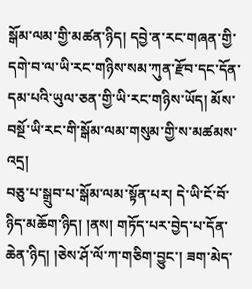སྒོམ་ལམ་གྱི་མཚན་ཉིད། དབྱེ་ན་རང་གཞན་གྱི་དགེ་བ་ལ་ཡི་རང་གཉིས་སམ་ཀུན་རྫོབ་དང་དོན་དམ་པའི་ཡུལ་ཅན་གྱི་ཡི་རང་གཉིས་ཡོད། མོས་བསྔོ་ཡི་རང་གི་སྒོམ་ལམ་གསུམ་གྱི་ས་མཚམས་འདྲ།
བཅུ་པ་སྒྲུབ་པ་སྒོམ་ལམ་སྟོན་པར། དེ་ཡི་ངོ་བོ་ཉིད་མཆོག་ཉིད། །ནས། གཏོད་པར་བྱེད་པ་དོན་ཆེན་ཉིད། །ཅེས་ཤོ་ལོ་ཀ་གཅིག་བྱུང་། ཟག་མེད་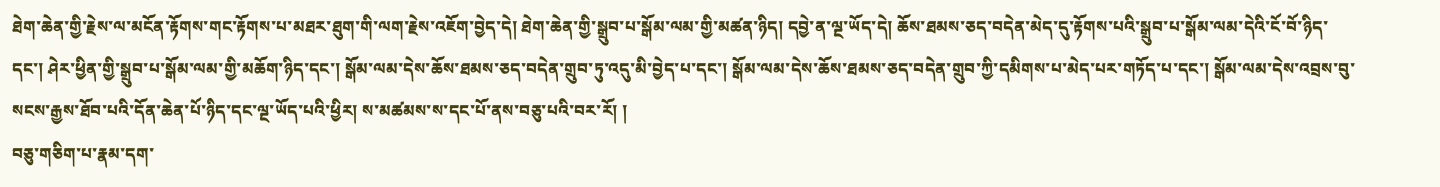ཐེག་ཆེན་གྱི་རྗེས་ལ་མངོན་རྟོགས་གང་རྟོགས་པ་མཐར་ཐུག་གི་ལག་རྗེས་འཇོག་བྱེད་དེ། ཐེག་ཆེན་གྱི་སྒྲུབ་པ་སྒོམ་ལམ་གྱི་མཚན་ཉིད། དབྱེ་ན་ལྔ་ཡོད་དེ། ཆོས་ཐམས་ཅད་བདེན་མེད་དུ་རྟོགས་པའི་སྒྲུབ་པ་སྒོམ་ལམ་དེའི་ངོ་བོ་ཉིད་དང་། ཤེར་ཕྱིན་གྱི་སྒྲུབ་པ་སྒོམ་ལམ་གྱི་མཆོག་ཉིད་དང་། སྒོམ་ལམ་དེས་ཆོས་ཐམས་ཅད་བདེན་གྲུབ་ཏུ་འདུ་མི་བྱེད་པ་དང་། སྒོམ་ལམ་དེས་ཆོས་ཐམས་ཅད་བདེན་གྲུབ་ཀྱི་དམིགས་པ་མེད་པར་གཏོད་པ་དང་། སྒོམ་ལམ་དེས་འབྲས་བུ་སངས་རྒྱས་ཐོབ་པའི་དོན་ཆེན་པོ་ཉིད་དང་ལྔ་ཡོད་པའི་ཕྱིར། ས་མཚམས་ས་དང་པོ་ནས་བཅུ་པའི་བར་རོ། །
བཅུ་གཅིག་པ་རྣམ་དག་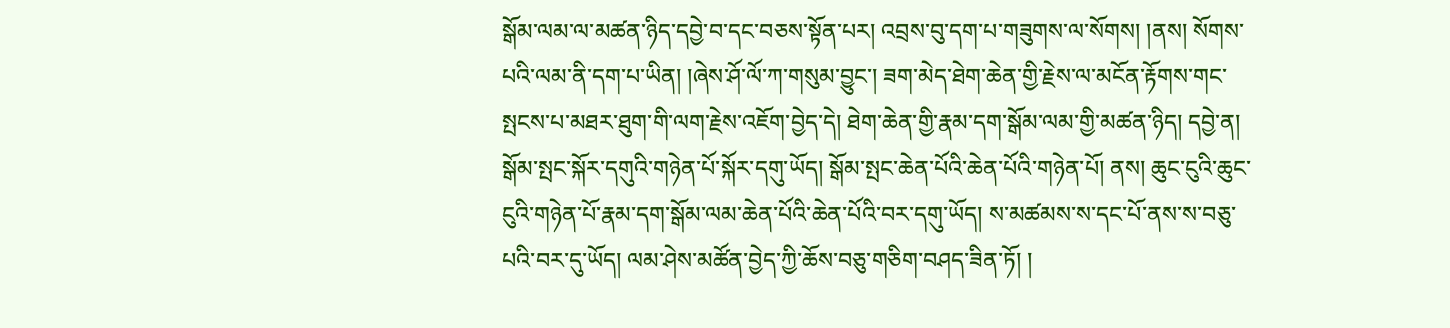སྒོམ་ལམ་ལ་མཚན་ཉིད་དབྱེ་བ་དང་བཅས་སྟོན་པར། འབྲས་བུ་དག་པ་གཟུགས་ལ་སོགས། །ནས། སོགས་པའི་ལམ་ནི་དག་པ་ཡིན། །ཞེས་ཤོ་ལོ་ཀ་གསུམ་བྱུང་། ཟག་མེད་ཐེག་ཆེན་གྱི་རྗེས་ལ་མངོན་རྟོགས་གང་སྤངས་པ་མཐར་ཐུག་གི་ལག་རྗེས་འཇོག་བྱེད་དེ། ཐེག་ཆེན་གྱི་རྣམ་དག་སྒོམ་ལམ་གྱི་མཚན་ཉིད། དབྱེ་ན། སྒོམ་སྤང་སྐོར་དགུའི་གཉེན་པོ་སྐོར་དགུ་ཡོད། སྒོམ་སྤང་ཆེན་པོའི་ཆེན་པོའི་གཉེན་པོ། ནས། ཆུང་ངུའི་ཆུང་ངུའི་གཉེན་པོ་རྣམ་དག་སྒོམ་ལམ་ཆེན་པོའི་ཆེན་པོའི་བར་དགུ་ཡོད། ས་མཚམས་ས་དང་པོ་ནས་ས་བཅུ་པའི་བར་དུ་ཡོད། ལམ་ཤེས་མཚོན་བྱེད་ཀྱི་ཆོས་བཅུ་གཅིག་བཤད་ཟིན་ཏོ། །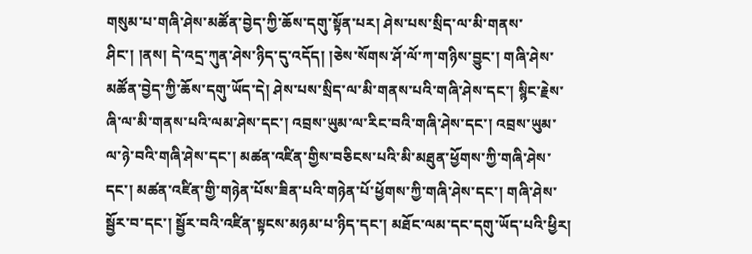གསུམ་པ་གཞི་ཤེས་མཚོན་བྱེད་ཀྱི་ཆོས་དགུ་སྟོན་པར། ཤེས་པས་སྲིད་ལ་མི་གནས་ཤིང་། །ནས། དེ་འདྲ་ཀུན་ཤེས་ཉིད་དུ་འདོད། །ཅེས་སོགས་ཤོ་ལོ་ཀ་གཉིས་བྱུང་། གཞི་ཤེས་མཚོན་བྱེད་ཀྱི་ཆོས་དགུ་ཡོད་དེ། ཤེས་པས་སྲིད་ལ་མི་གནས་པའི་གཞི་ཤེས་དང་། སྙིང་རྗེས་ཞི་ལ་མི་གནས་པའི་ལམ་ཤེས་དང་། འབྲས་ཡུམ་ལ་རིང་བའི་གཞི་ཤེས་དང་། འབྲས་ཡུམ་ལ་ཉེ་བའི་གཞི་ཤེས་དང་། མཚན་འཛིན་གྱིས་བཅིངས་པའི་མི་མཐུན་ཕྱོགས་ཀྱི་གཞི་ཤེས་དང་། མཚན་འཛིན་གྱི་གཉེན་པོས་ཟིན་པའི་གཉེན་པོ་ཕྱོགས་ཀྱི་གཞི་ཤེས་དང་། གཞི་ཤེས་སྦྱོར་བ་དང་། སྦྱོར་བའི་འཛིན་སྟངས་མཉམ་པ་ཉིད་དང་། མཐོང་ལམ་དང་དགུ་ཡོད་པའི་ཕྱིར།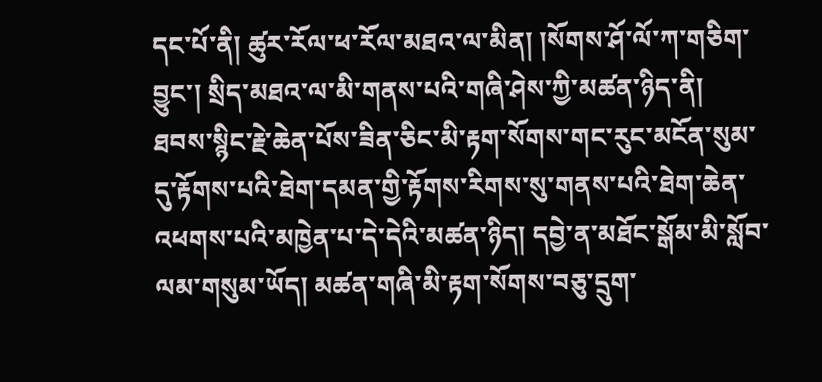དང་པོ་ནི། ཚུར་རོལ་ཕ་རོལ་མཐའ་ལ་མིན། །སོགས་ཤོ་ལོ་ཀ་གཅིག་བྱུང་། སྲིད་མཐའ་ལ་མི་གནས་པའི་གཞི་ཤེས་ཀྱི་མཚན་ཉིད་ནི། ཐབས་སྙིང་རྗེ་ཆེན་པོས་ཟིན་ཅིང་མི་རྟག་སོགས་གང་རུང་མངོན་སུམ་དུ་རྟོགས་པའི་ཐེག་དམན་གྱི་རྟོགས་རིགས་སུ་གནས་པའི་ཐེག་ཆེན་འཕགས་པའི་མཁྱེན་པ་དེ་དེའི་མཚན་ཉིད། དབྱེ་ན་མཐོང་སྒོམ་མི་སློབ་ལམ་གསུམ་ཡོད། མཚན་གཞི་མི་རྟག་སོགས་བཅུ་དྲུག་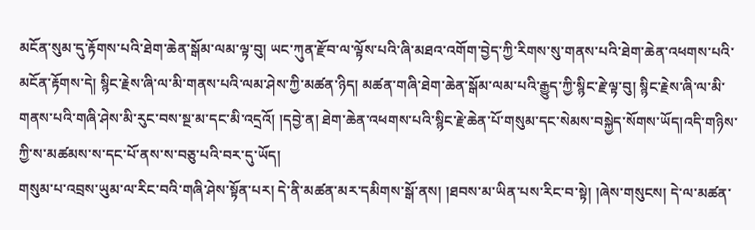མངོན་སུམ་དུ་རྟོགས་པའི་ཐེག་ཆེན་སྒོམ་ལམ་ལྟ་བུ། ཡང་ཀུན་རྫོབ་ལ་ལྟོས་པའི་ཞི་མཐའ་འགོག་བྱེད་ཀྱི་རིགས་སུ་གནས་པའི་ཐེག་ཆེན་འཕགས་པའི་མངོན་རྟོགས་དེ། སྙིང་རྗེས་ཞི་ལ་མི་གནས་པའི་ལམ་ཤེས་ཀྱི་མཚན་ཉིད། མཚན་གཞི་ཐེག་ཆེན་སྒོམ་ལམ་པའི་རྒྱུད་ཀྱི་སྙིང་རྗེ་ལྟ་བུ། སྙིང་རྗེས་ཞི་ལ་མི་གནས་པའི་གཞི་ཤེས་མི་རུང་བས་སྔ་མ་དང་མི་འདྲའོ། །དབྱེ་ན། ཐེག་ཆེན་འཕགས་པའི་སྙིང་རྗེ་ཆེན་པོ་གསུམ་དང་སེམས་བསྐྱེད་སོགས་ཡོད།འདི་གཉིས་ཀྱི་ས་མཚམས་ས་དང་པོ་ནས་ས་བཅུ་པའི་བར་དུ་ཡོད།
གསུམ་པ་འབྲས་ཡུམ་ལ་རིང་བའི་གཞི་ཤེས་སྟོན་པར། དེ་ནི་མཚན་མར་དམིགས་སྒོ་ནས། །ཐབས་མ་ཡིན་པས་རིང་བ་སྟེ། །ཞེས་གསུངས། དེ་ལ་མཚན་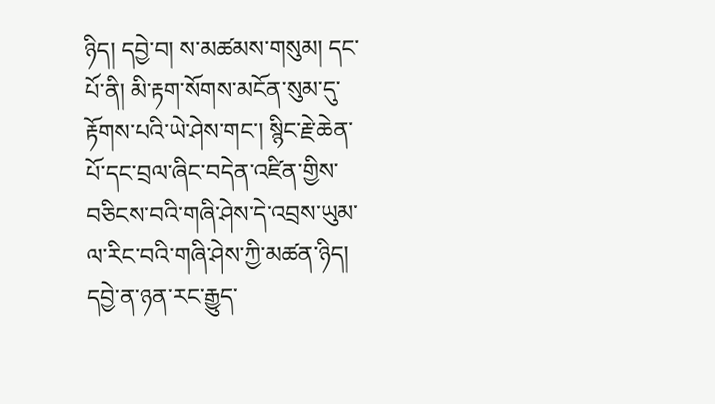ཉིད། དབྱེ་བ། ས་མཚམས་གསུམ། དང་པོ་ནི། མི་རྟག་སོགས་མངོན་སུམ་དུ་རྟོགས་པའི་ཡེ་ཤེས་གང་། སྙིང་རྗེ་ཆེན་པོ་དང་བྲལ་ཞིང་བདེན་འཛིན་གྱིས་བཅིངས་བའི་གཞི་ཤེས་དེ་འབྲས་ཡུམ་ལ་རིང་བའི་གཞི་ཤེས་ཀྱི་མཚན་ཉིད། དབྱེ་ན་ཉན་རང་རྒྱུད་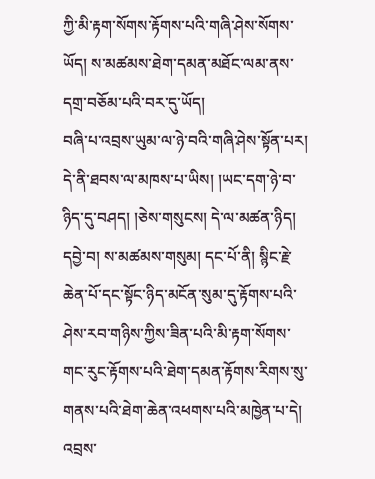ཀྱི་མི་རྟག་སོགས་རྟོགས་པའི་གཞི་ཤེས་སོགས་ཡོད། ས་མཚམས་ཐེག་དམན་མཐོང་ལམ་ནས་དགྲ་བཅོམ་པའི་བར་དུ་ཡོད།
བཞི་པ་འབྲས་ཡུམ་ལ་ཉེ་བའི་གཞི་ཤེས་སྟོན་པར། དེ་ནི་ཐབས་ལ་མཁས་པ་ཡིས། །ཡང་དག་ཉེ་བ་ཉིད་དུ་བཤད། །ཅེས་གསུངས། དེ་ལ་མཚན་ཉིད། དབྱེ་བ། ས་མཚམས་གསུམ། དང་པོ་ནི། སྙིང་རྗེ་ཆེན་པོ་དང་སྟོང་ཉིད་མངོན་སུམ་དུ་རྟོགས་པའི་ཤེས་རབ་གཉིས་ཀྱིས་ཟིན་པའི་མི་རྟག་སོགས་གང་རུང་རྟོགས་པའི་ཐེག་དམན་རྟོགས་རིགས་སུ་གནས་པའི་ཐེག་ཆེན་འཕགས་པའི་མཁྱེན་པ་དེ། འབྲས་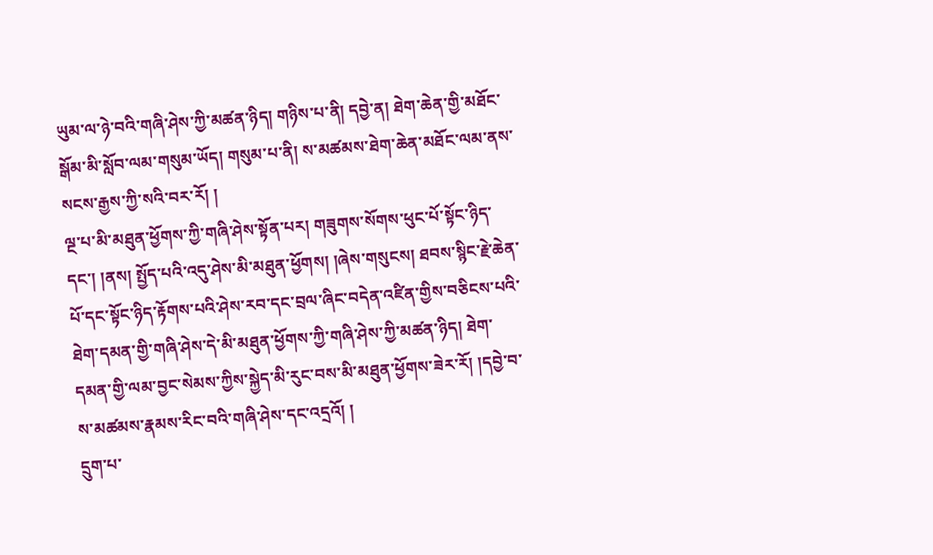ཡུམ་ལ་ཉེ་བའི་གཞི་ཤེས་ཀྱི་མཚན་ཉིད། གཉིས་པ་ནི། དབྱེ་ན། ཐེག་ཆེན་གྱི་མཐོང་སྒོམ་མི་སློབ་ལམ་གསུམ་ཡོད། གསུམ་པ་ནི། ས་མཚམས་ཐེག་ཆེན་མཐོང་ལམ་ནས་སངས་རྒྱས་ཀྱི་སའི་བར་རོ། །
ལྔ་པ་མི་མཐུན་ཕྱོགས་ཀྱི་གཞི་ཤེས་སྟོན་པར། གཟུགས་སོགས་ཕུང་པོ་སྟོང་ཉིད་དང་། །ནས། སྤྱོད་པའི་འདུ་ཤེས་མི་མཐུན་ཕྱོགས། །ཞེས་གསུངས། ཐབས་སྙིང་རྗེ་ཆེན་པོ་དང་སྟོང་ཉིད་རྟོགས་པའི་ཤེས་རབ་དང་བྲལ་ཞིང་བདེན་འཛིན་གྱིས་བཅིངས་པའི་ཐེག་དམན་གྱི་གཞི་ཤེས་དེ་མི་མཐུན་ཕྱོགས་ཀྱི་གཞི་ཤེས་ཀྱི་མཚན་ཉིད། ཐེག་དམན་གྱི་ལམ་བྱང་སེམས་ཀྱིས་སྐྱེད་མི་རུང་བས་མི་མཐུན་ཕྱོགས་ཟེར་རོ། །དབྱེ་བ་ས་མཚམས་རྣམས་རིང་བའི་གཞི་ཤེས་དང་འདྲའོ། །
དྲུག་པ་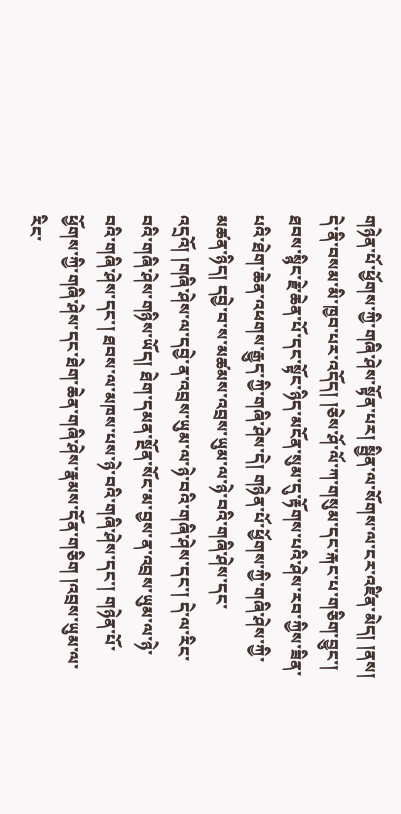གཉེན་པོ་ཕྱོགས་ཀྱི་གཞི་ཤེས་སྟོན་པར། སྦྱིན་ལ་སོགས་ལ་ངར་འཛིན་མེད། །ནས། དེ་ནི་བསམ་མི་ཁྱབ་པར་འདོད། །ཅེས་ཤོ་ལོ་ཀ་གསུམ་དང་རྐང་པ་གཅིག་བྱུང་། ཐབས་སྙིང་རྗེ་ཆེན་པོ་དང་སྟོང་ཉིད་མངོན་སུམ་དུ་རྟོགས་པའི་ཤེས་རབ་ཀྱིས་ཟིན་པའི་ཐེག་ཆེན་འཕགས་རྒྱུད་ཀྱི་གཞི་ཤེས་དེ། གཉེན་པོ་ཕྱོགས་ཀྱི་གཞི་ཤེས་ཀྱི་མཚན་ཉིད། དབྱེ་བ་ས་མཚམས་འབྲས་ཡུམ་ལ་ཉེ་བའི་གཞི་ཤེས་དང་འདྲའོ། །གཞི་ཤེས་ལ་དབྱེ་ན་འབྲས་ཡུམ་ལ་ཉེ་བའི་གཞི་ཤེས་དང་། དེ་ལ་རིང་བའི་གཞི་ཤེས་གཉིས་ཡོད། ཐེག་དམན་སྔོན་སོང་མ་བྱས་ན་འབྲས་ཡུམ་ལ་ཉེ་བའི་གཞི་ཤེས་དང་། ཐབས་ལ་མཁས་པས་ཉེ་བའི་གཞི་ཤེས་དང་། གཉེན་པོ་ཕྱོགས་ཀྱི་གཞི་ཤེས་དང་ཐེག་ཆེན་གཞི་ཤེས་རྣམས་དོན་གཅིག །འབྲས་ཡུམ་ལ་རིང་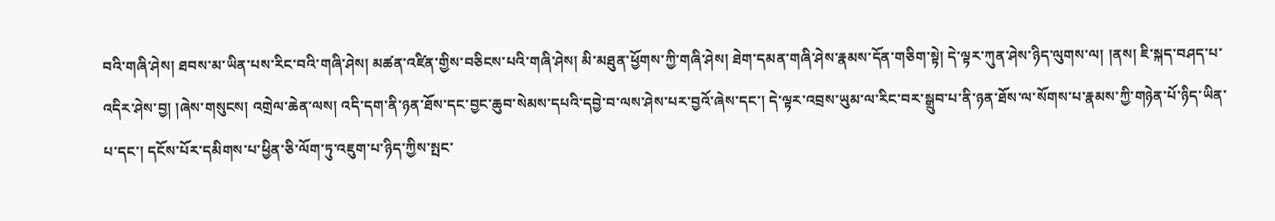བའི་གཞི་ཤེས། ཐབས་མ་ཡིན་པས་རིང་བའི་གཞི་ཤེས། མཚན་འཛིན་གྱིས་བཅིངས་པའི་གཞི་ཤེས། མི་མཐུན་ཕྱོགས་ཀྱི་གཞི་ཤེས། ཐེག་དམན་གཞི་ཤེས་རྣམས་དོན་གཅིག་སྟེ། དེ་ལྟར་ཀུན་ཤེས་ཉིད་ལུགས་ལ། །ནས། ཇི་སྐད་བཤད་པ་འདིར་ཤེས་བྱ། །ཞེས་གསུངས། འགྲེལ་ཆེན་ལས། འདི་དག་ནི་ཉན་ཐོས་དང་བྱང་ཆུབ་སེམས་དཔའི་དབྱེ་བ་ལས་ཤེས་པར་བྱའོ་ཞེས་དང་། དེ་ལྟར་འབྲས་ཡུམ་ལ་རིང་བར་སྒྲུབ་པ་ནི་ཉན་ཐོས་ལ་སོགས་པ་རྣམས་ཀྱི་གཉེན་པོ་ཉིད་ཡིན་པ་དང་། དངོས་པོར་དམིགས་པ་ཕྱིན་ཅི་ལོག་ཏུ་འཇུག་པ་ཉིད་ཀྱིས་སྤང་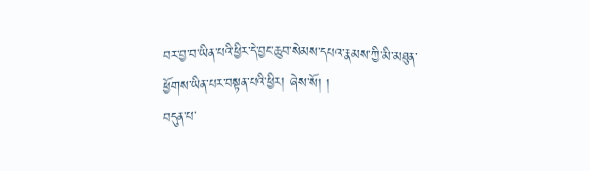བར་བྱ་བ་ཡིན་པའི་ཕྱིར་དེ་བྱང་ཆུབ་སེམས་དཔའ་རྣམས་ཀྱི་མི་མཐུན་ཕྱོགས་ཡིན་པར་བསྟན་པའི་ཕྱིར། ཞེས་སོ། །
བདུན་པ་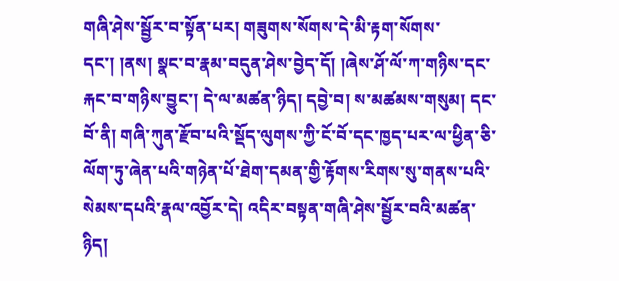གཞི་ཤེས་སྦྱོར་བ་སྟོན་པར། གཟུགས་སོགས་དེ་མི་རྟག་སོགས་དང་། །ནས། སྣང་བ་རྣམ་བདུན་ཤེས་བྱེད་དོ། །ཞེས་ཤོ་ལོ་ཀ་གཉིས་དང་རྐང་བ་གཉིས་བྱུང་། དེ་ལ་མཚན་ཉིད། དབྱེ་བ། ས་མཚམས་གསུམ། དང་བོ་ནི། གཞི་ཀུན་རྫོབ་པའི་སྡོད་ལུགས་ཀྱི་ངོ་བོ་དང་ཁྱད་པར་ལ་ཕྱིན་ཅི་ལོག་ཏུ་ཞེན་པའི་གཉེན་པོ་ཐེག་དམན་གྱི་རྟོགས་རིགས་སུ་གནས་པའི་སེམས་དཔའི་རྣལ་འབྱོར་དེ། འདིར་བསྟན་གཞི་ཤེས་སྦྱོར་བའི་མཚན་ཉིད།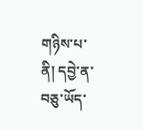གཉིས་པ་ནི། དབྱེ་ན་བཅུ་ཡོད་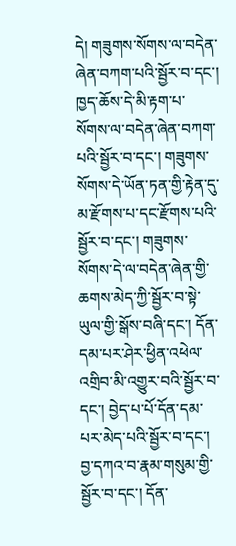དེ། གཟུགས་སོགས་ལ་བདེན་ཞེན་བཀག་པའི་སྦྱོར་བ་དང་། ཁྱད་ཆོས་དེ་མི་རྟག་པ་སོགས་ལ་བདེན་ཞེན་བཀག་པའི་སྦྱོར་བ་དང་། གཟུགས་སོགས་དེ་ཡོན་ཏན་གྱི་རྟེན་དུ་མ་རྫོགས་པ་དང་རྫོགས་པའི་སྦྱོར་བ་དང་། གཟུགས་སོགས་དེ་ལ་བདེན་ཞེན་གྱི་ཆགས་མེད་ཀྱི་སྦྱོར་བ་སྟེ་ཡུལ་གྱི་སྒོས་བཞི་དང་། དོན་དམ་པར་ཤེར་ཕྱིན་འཕེལ་འགྲིབ་མི་འགྱུར་བའི་སྦྱོར་བ་དང་། བྱེད་པ་པོ་དོན་དམ་པར་མེད་པའི་སྦྱོར་བ་དང་། བྱ་དཀའ་བ་རྣམ་གསུམ་གྱི་སྦྱོར་བ་དང་། དོན་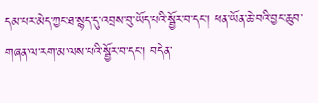དམ་པར་མེད་ཀྱང་ཐ་སྙད་དུ་འབྲས་བུ་ཡོད་པའི་སྦྱོར་བ་དང་། ཕན་ཡོན་ཆེ་བའི་བྱང་ཆུབ་གཞན་ལ་རག་མ་ལས་པའི་སྦྱོར་བ་དང་། བདེན་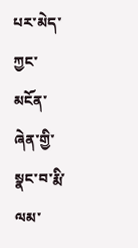པར་མེད་ཀྱང་མངོན་ཞེན་གྱི་སྣང་བ་རྨི་ལམ་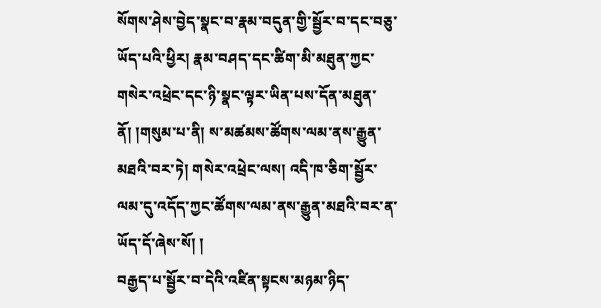སོགས་ཤེས་བྱེད་སྣང་བ་རྣམ་བདུན་གྱི་སྦྱོར་བ་དང་བཅུ་ཡོད་པའི་ཕྱིར། རྣམ་བཤད་དང་ཚིག་མི་མཐུན་ཀྱང་གསེར་འཕྲེང་དང་ཉི་སྣང་ལྟར་ཡིན་པས་དོན་མཐུན་ནོ། །གསུམ་པ་ནི། ས་མཚམས་ཚོགས་ལམ་ནས་རྒྱུན་མཐའི་བར་ཏེ། གསེར་འཕྲེང་ལས། འདི་ཁ་ཅིག་སྦྱོར་ལམ་དུ་འདོད་ཀྱང་ཚོགས་ལམ་ནས་རྒྱུན་མཐའི་བར་ན་ཡོད་དོ་ཞེས་སོ། །
བརྒྱད་པ་སྦྱོར་བ་དེའི་འཛིན་སྟངས་མཉམ་ཉིད་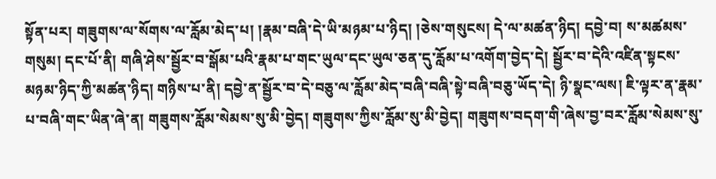སྟོན་པར། གཟུགས་ལ་སོགས་ལ་རློམ་མེད་པ། །རྣམ་བཞི་དེ་ཡི་མཉམ་པ་ཉིད། །ཅེས་གསུངས། དེ་ལ་མཚན་ཉིད། དབྱེ་བ། ས་མཚམས་གསུམ། དང་པོ་ནི། གཞི་ཤེས་སྦྱོར་བ་སྒོམ་པའི་རྣམ་པ་གང་ཡུལ་དང་ཡུལ་ཅན་དུ་རློམ་པ་འགོག་བྱེད་དེ། སྦྱོར་བ་དེའི་འཛིན་སྟངས་མཉམ་ཉིད་ཀྱི་མཚན་ཉིད། གཉིས་པ་ནི། དབྱེ་ན་སྦྱོར་བ་དེ་བཅུ་ལ་རློམ་མེད་བཞི་བཞི་སྟེ་བཞི་བཅུ་ཡོད་དེ། ཉི་སྣང་ལས། ཇི་ལྟར་ན་རྣམ་པ་བཞི་གང་ཡིན་ཞེ་ན། གཟུགས་རློམ་སེམས་སུ་མི་བྱེད། གཟུགས་ཀྱིས་རློམ་སུ་མི་བྱེད། གཟུགས་བདག་གི་ཞེས་བྱ་བར་རློམ་སེམས་སུ་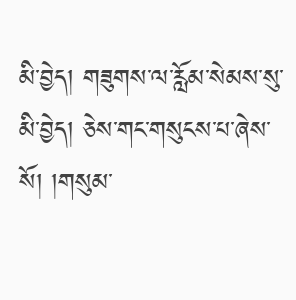མི་བྱེད། གཟུགས་ལ་རློམ་སེམས་སུ་མི་བྱེད། ཅེས་གང་གསུངས་པ་ཞེས་སོ། །གསུམ་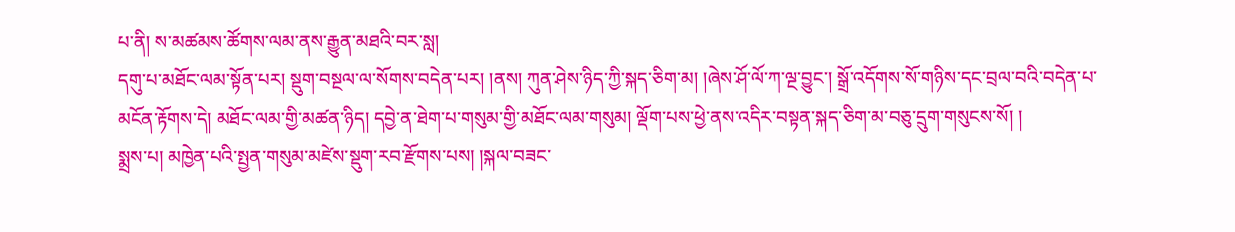པ་ནི། ས་མཚམས་ཚོགས་ལམ་ནས་རྒྱུན་མཐའི་བར་སླ།
དགུ་པ་མཐོང་ལམ་སྟོན་པར། སྡུག་བསྔལ་ལ་སོགས་བདེན་པར། །ནས། ཀུན་ཤེས་ཉིད་ཀྱི་སྐད་ཅིག་མ། །ཞེས་ཤོ་ལོ་ཀ་ལྔ་བྱུང་། སྒྲོ་འདོགས་སོ་གཉིས་དང་བྲལ་བའི་བདེན་པ་མངོན་རྟོགས་དེ། མཐོང་ལམ་གྱི་མཚན་ཉིད། དབྱེ་ན་ཐེག་པ་གསུམ་གྱི་མཐོང་ལམ་གསུམ། ལྡོག་པས་ཕྱེ་ནས་འདིར་བསྟན་སྐད་ཅིག་མ་བཅུ་དྲུག་གསུངས་སོ། །
སྨྲས་པ། མཁྱེན་པའི་སྤྱན་གསུམ་མཛེས་སྡུག་རབ་རྫོགས་པས། །སྐལ་བཟང་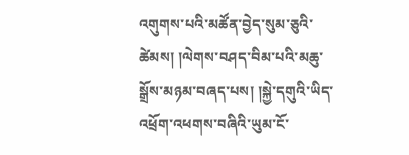འགུགས་པའི་མཚོན་བྱེད་སུམ་ཅུའི་ཚེམས། །ལེགས་བཤད་བིམ་པའི་མཆུ་སྒྲོས་མཉམ་བཞད་པས། །སྐྱེ་དགུའི་ཡིད་འཕྲོག་འཕགས་བཞིའི་ཡུམ་ངོ་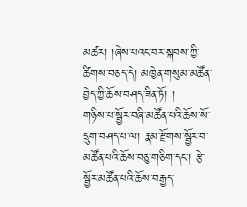མཚར། །ཞེས་པའང་བར་སྐབས་ཀྱི་ཚིགས་བཅད་དེ། མཁྱེན་གསུམ་མཚོན་བྱེད་ཀྱི་ཆོས་བཤད་ཟིན་ཏོ། །
གཉིས་པ་སྦྱོར་བཞི་མཚོན་པའི་ཆོས་སོ་དྲུག་བཤད་པ་ལ། རྣམ་རྫོགས་སྦྱོར་བ་མཚོན་པའི་ཆོས་བཅུ་གཅིག་དང་། རྩེ་སྦྱོར་མཚོན་པའི་ཆོས་བརྒྱད་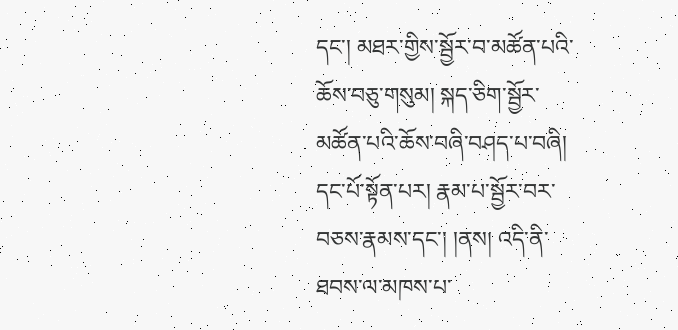དང་། མཐར་གྱིས་སྦྱོར་བ་མཚོན་པའི་ཆོས་བཅུ་གསུམ། སྐད་ཅིག་སྦྱོར་མཚོན་པའི་ཆོས་བཞི་བཤད་པ་བཞི། དང་པོ་སྟོན་པར། རྣམ་པ་སྦྱོར་བར་བཅས་རྣམས་དང་། །ནས། འདི་ནི་ཐབས་ལ་མཁས་པ་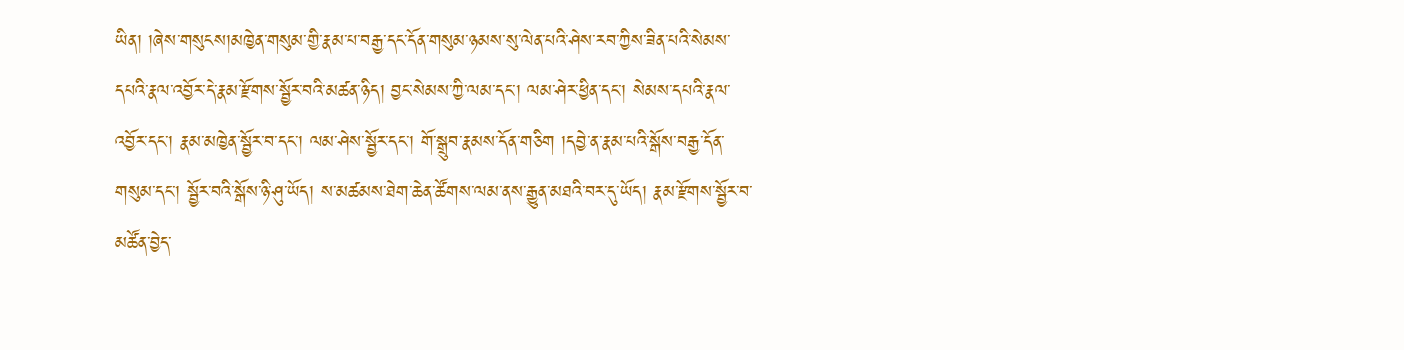ཡིན། །ཞེས་གསུངས།མཁྱེན་གསུམ་གྱི་རྣམ་པ་བརྒྱ་དང་དོན་གསུམ་ཉམས་སུ་ལེན་པའི་ཤེས་རབ་ཀྱིས་ཟིན་པའི་སེམས་དཔའི་རྣལ་འབྱོར་དེ་རྣམ་རྫོགས་སྦྱོར་བའི་མཚན་ཉིད། བྱང་སེམས་ཀྱི་ལམ་དང་། ལམ་ཤེར་ཕྱིན་དང་། སེམས་དཔའི་རྣལ་འབྱོར་དང་། རྣམ་མཁྱེན་སྦྱོར་བ་དང་། ལམ་ཤེས་སྦྱོར་དང་། གོ་སྒྲུབ་རྣམས་དོན་གཅིག །དབྱེ་ན་རྣམ་པའི་སྒོས་བརྒྱ་དོན་གསུམ་དང་། སྦྱོར་བའི་སྒོས་ཉི་ཤུ་ཡོད། ས་མཚམས་ཐེག་ཆེན་ཚོགས་ལམ་ནས་རྒྱུན་མཐའི་བར་དུ་ཡོད། རྣམ་རྫོགས་སྦྱོར་བ་མཚོན་བྱེད་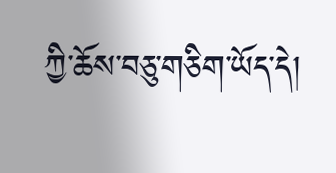ཀྱི་ཆོས་བཅུ་གཅིག་ཡོད་དེ།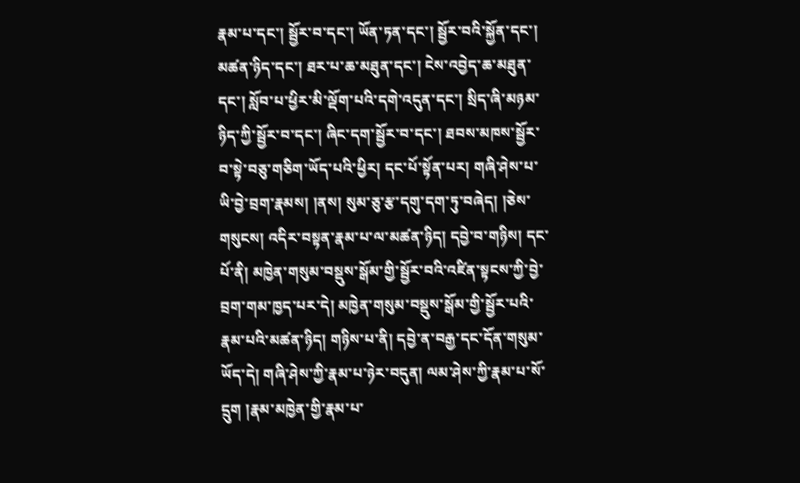རྣམ་པ་དང་། སྦྱོར་བ་དང་། ཡོན་ཏན་དང་། སྦྱོར་བའི་སྐྱོན་དང་། མཚན་ཉིད་དང་། ཐར་པ་ཆ་མཐུན་དང་། ངེས་འབྱེད་ཆ་མཐུན་དང་། སློབ་པ་ཕྱིར་མི་ལྡོག་པའི་དགེ་འདུན་དང་། སྲིད་ཞི་མཉམ་ཉིད་ཀྱི་སྦྱོར་བ་དང་། ཞིང་དག་སྦྱོར་བ་དང་། ཐབས་མཁས་སྦྱོར་བ་སྟེ་བཅུ་གཅིག་ཡོད་པའི་ཕྱིར། དང་པོ་སྟོན་པར། གཞི་ཤེས་པ་ཡི་བྱེ་བྲག་རྣམས། །ནས། སུམ་ཅུ་རྩ་དགུ་དག་ཏུ་བཞེད། །ཅེས་གསུངས། འདིར་བསྟན་རྣམ་པ་ལ་མཚན་ཉིད། དབྱེ་བ་གཉིས། དང་པོ་ནི། མཁྱེན་གསུམ་བསྡུས་སྒོམ་གྱི་སྦྱོར་བའི་འཛིན་སྟངས་ཀྱི་བྱེ་བྲག་གམ་ཁྱད་པར་དེ། མཁྱེན་གསུམ་བསྡུས་སྒོམ་གྱི་སྦྱོར་པའི་རྣམ་པའི་མཚན་ཉིད། གཉིས་པ་ནི། དབྱེ་ན་བརྒྱ་དང་དོན་གསུམ་ཡོད་དེ། གཞི་ཤེས་ཀྱི་རྣམ་པ་ཉེར་བདུན། ལམ་ཤེས་ཀྱི་རྣམ་པ་སོ་དྲུག །རྣམ་མཁྱེན་གྱི་རྣམ་པ་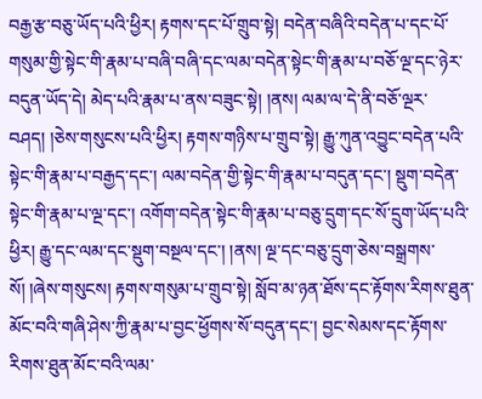བརྒྱ་རྩ་བཅུ་ཡོད་པའི་ཕྱིར། རྟགས་དང་པོ་གྲུབ་སྟེ། བདེན་བཞིའི་བདེན་པ་དང་པོ་གསུམ་གྱི་སྟེང་གི་རྣམ་པ་བཞི་བཞི་དང་ལམ་བདེན་སྟེང་གི་རྣམ་པ་བཅོ་ལྔ་དང་ཉེར་བདུན་ཡོད་དེ། མེད་པའི་རྣམ་པ་ནས་བཟུང་སྟེ། །ནས། ལམ་ལ་དེ་ནི་བཅོ་ལྔར་བཤད། །ཅེས་གསུངས་པའི་ཕྱིར། རྟགས་གཉིས་པ་གྲུབ་སྟེ། རྒྱུ་ཀུན་འབྱུང་བདེན་པའི་སྟེང་གི་རྣམ་པ་བརྒྱད་དང་། ལམ་བདེན་གྱི་སྟེང་གི་རྣམ་པ་བདུན་དང་། སྡུག་བདེན་སྟེང་གི་རྣམ་པ་ལྔ་དང་། འགོག་བདེན་སྟེང་གི་རྣམ་པ་བཅུ་དྲུག་དང་སོ་དྲུག་ཡོད་པའི་ཕྱིར། རྒྱུ་དང་ལམ་དང་སྡུག་བསྔལ་དང་། །ནས། ལྔ་དང་བཅུ་དྲུག་ཅེས་བསྒྲགས་སོ། །ཞེས་གསུངས། རྟགས་གསུམ་པ་གྲུབ་སྟེ། སློབ་མ་ཉན་ཐོས་དང་རྟོགས་རིགས་ཐུན་མོང་བའི་གཞི་ཤེས་ཀྱི་རྣམ་པ་བྱང་ཕྱོགས་སོ་བདུན་དང་། བྱང་སེམས་དང་རྟོགས་རིགས་ཐུན་མོང་བའི་ལམ་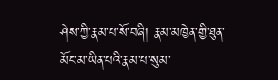ཤེས་ཀྱི་རྣམ་པ་སོ་བཞི། རྣམ་མཁྱེན་གྱི་ཐུན་མོང་མ་ཡིན་པའི་རྣམ་པ་སུམ་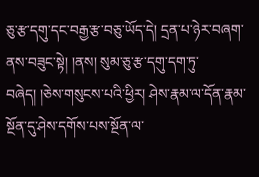ཅུ་རྩ་དགུ་དང་བརྒྱ་རྩ་བཅུ་ཡོད་དེ། དྲན་པ་ཉེར་བཞག་ནས་བཟུང་སྟེ། །ནས། སུམ་ཅུ་རྩ་དགུ་དག་ཏུ་བཞེད། །ཅེས་གསུངས་པའི་ཕྱིར། ཤེས་རྣམ་ལ་དོན་རྣམ་སྔོན་དུ་ཤེས་དགོས་པས་སྔོན་ལ་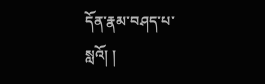དོན་རྣམ་བཤད་པ་སླའོ། །